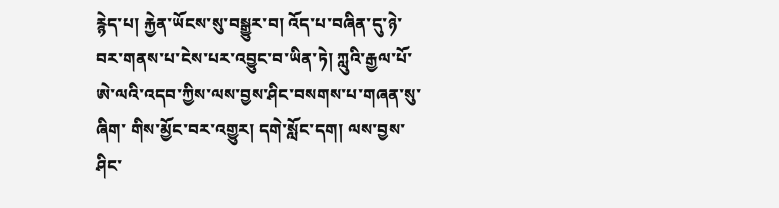རྙེད་པ། རྐྱེན་ཡོངས་སུ་བསྒྱུར་བ། འོད་པ་བཞིན་དུ་ཉེ་བར་གནས་པ་ངེས་པར་འབྱུང་བ་ཡིན་ཏེ། ཀླུའི་རྒྱལ་པོ་ཨེ་ལའི་འདབ་ཀྱིས་ལས་བྱས་ཤིང་བསགས་པ་གཞན་སུ་ཞིག་ གིས་མྱོང་བར་འགྱུར། དགེ་སློང་དག། ལས་བྱས་ཤིང་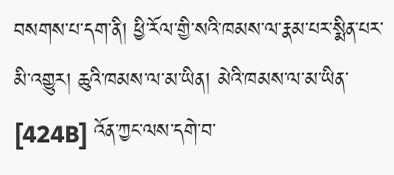བསགས་པ་དག་ནི། ཕྱི་རོལ་གྱི་སའི་ཁམས་ལ་རྣམ་པར་སྨིན་པར་མི་འགྱུར། ཆུའི་ཁམས་ལ་མ་ཡིན། མེའི་ཁམས་ལ་མ་ཡིན་ [424B] འོན་ཀྱང་ལས་དགེ་བ་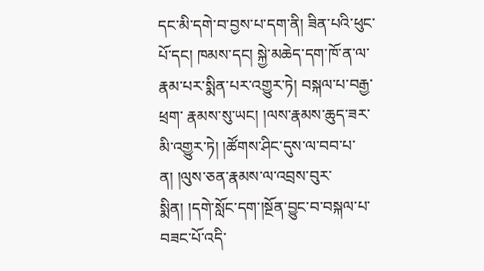དང་མི་དགེ་བ་བྱས་པ་དག་ནི། ཟིན་པའི་ཕུང་པོ་དང། ཁམས་དང། སྐྱེ་མཆེད་དག་ཁོ་ན་ལ་རྣམ་པར་སྨིན་པར་འགྱུར་ཏེ། བསྐལ་པ་བརྒྱ་ཕྲག་ རྣམས་སུ་ཡང། །ལས་རྣམས་ཆུད་ཟར་མི་འགྱུར་ཏེ། །ཚོགས་ཤིང་དུས་ལ་བབ་པ་ན། །ལུས་ཅན་རྣམས་ལ་འབྲས་བུར་སྨིན། །དགེ་སློང་དག་།སྔོན་བྱུང་བ་བསྐལ་པ་བཟང་པོ་འདི་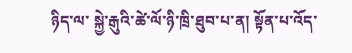ཉིད་ལ་ སྐྱེ་རྒུའི་ཚེ་ལོ་ཉི་ཁྲི་ཐུབ་པ་ན། སྟོན་པ་འོད་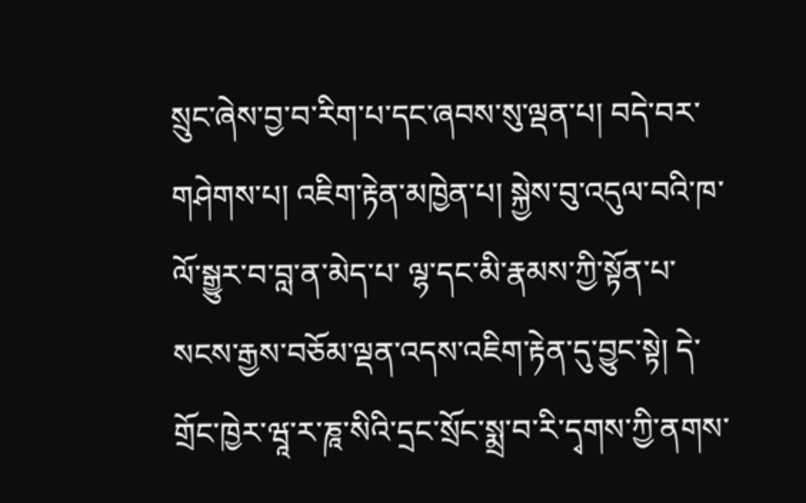སྲུང་ཞེས་བྱ་བ་རིག་པ་དང་ཞབས་སུ་ལྡན་པ། བདེ་བར་གཤེགས་པ། འཇིག་རྟེན་མཁྱེན་པ། སྐྱེས་བུ་འདུལ་བའི་ཁ་ལོ་སྒྱུར་བ་བླ་ན་མེད་པ་ ལྷ་དང་མི་རྣམས་ཀྱི་སྟོན་པ་སངས་རྒྱས་བཅོམ་ལྡན་འདས་འཇིག་རྟེན་དུ་བྱུང་སྟེ། དེ་གྲོང་ཁྱེར་ཝཱ་ར་ཎཱ་སིའི་དྲང་སྲོང་སྨྲ་བ་རི་དྭགས་ཀྱི་ནགས་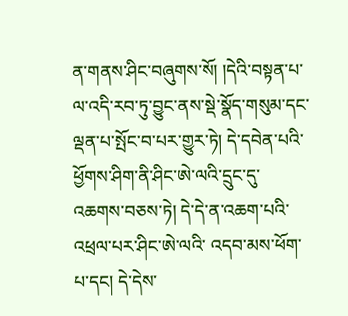ན་གནས་ཤིང་བཞུགས་སོ། །དེའི་བསྟན་པ་ ལ་འདི་རབ་ཏུ་བྱུང་ནས་སྡེ་སྣོད་གསུམ་དང་ལྡན་པ་སྤོང་བ་པར་གྱུར་ཏེ། དེ་དབེན་པའི་ཕྱོགས་ཤིག་ནི་ཤིང་ཨེ་ལའི་དྲུང་དུ་འཆགས་བཅས་ཏེ། དེ་དེ་ན་འཆག་པའི་འཕྲལ་པར་ཤིང་ཨེ་ལའི་ འདབ་མས་ཕོག་པ་དང། དེ་དེས་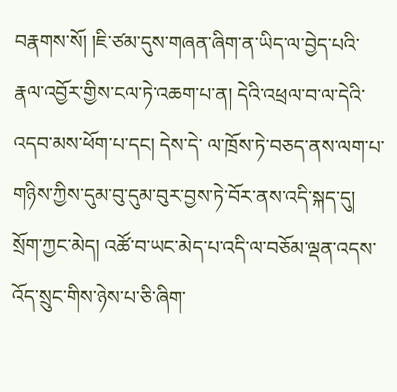བརྣགས་སོ། །ཇི་ཙམ་དུས་གཞན་ཞིག་ན་ཡིད་ལ་བྱེད་པའི་རྣལ་འབྱོར་གྱིས་ངལ་ཏེ་འཆག་པ་ན། དེའི་འཕྲལ་བ་ལ་དེའི་འདབ་མས་ཕོག་པ་དང། དེས་དེ་ ལ་ཁྲོས་ཏེ་བཅད་ནས་ལག་པ་གཉིས་ཀྱིས་དུམ་བུ་དུམ་བུར་བྱས་ཏེ་བོར་ནས་འདི་སྐད་དུ། སྲོག་ཀྱང་མེད། འཚོ་བ་ཡང་མེད་པ་འདི་ལ་བཅོམ་ལྡན་འདས་འོད་སྲུང་གིས་ཉེས་པ་ཅི་ཞིག་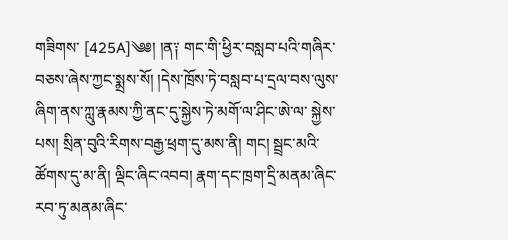གཟིགས་ [425A]༄༅། །ན༑ གང་གི་ཕྱིར་བསླབ་པའི་གཞིར་བཅས་ཞེས་ཀྱང་སྨྲས་སོ། །དེས་ཁྲོས་ཏེ་བསླབ་པ་དྲལ་བས་ལུས་ཞིག་ནས་ཀླུ་རྣམས་ཀྱི་ནང་དུ་སྐྱེས་ཏེ་མགོ་ལ་ཤིང་ཨེ་ལ་ སྐྱེས་པས། སྲིན་བུའི་རིགས་བརྒྱ་ཕྲག་དུ་མས་ནི། གང། སྦྲང་མའི་ཚོགས་དུ་མ་ནི། ལྡིང་ཞིང་འབབ། རྣག་དང་ཁྲག་དྲི་མནམ་ཞིང་རབ་ཏུ་མནམ་ཞིང་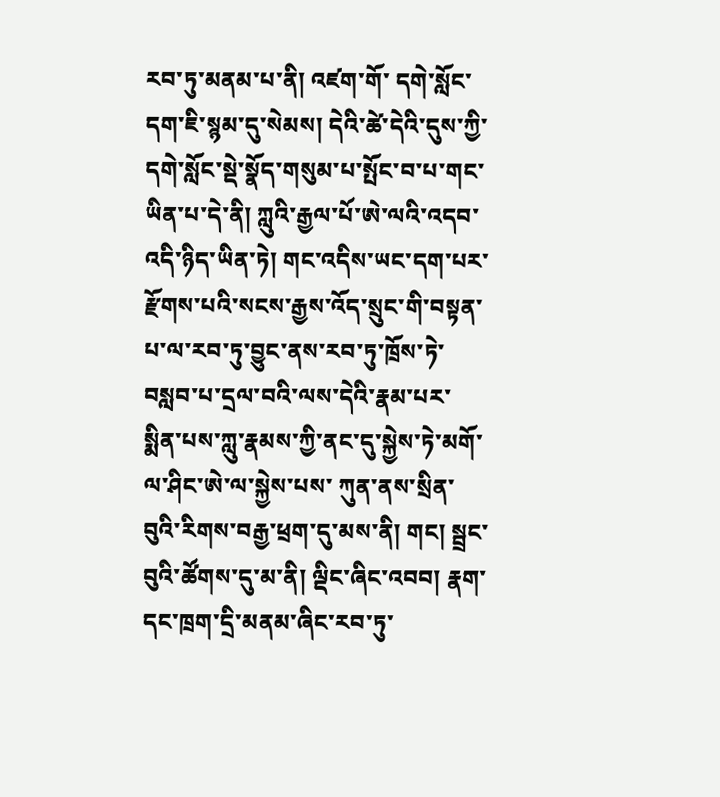རབ་ཏུ་མནམ་པ་ནི། འཛག་གོ་ དགེ་སློང་དག་ཇི་སྙམ་དུ་སེམས། དེའི་ཚེ་དེའི་དུས་ཀྱི་དགེ་སློང་སྡེ་སྣོད་གསུམ་པ་སྤོང་བ་པ་གང་ཡིན་པ་དེ་ནི། ཀླུའི་རྒྱལ་པོ་ཨེ་ལའི་འདབ་འདི་ཉིད་ཡིན་ཏེ། གང་འདིས་ཡང་དག་པར་ རྫོགས་པའི་སངས་རྒྱས་འོད་སྲུང་གི་བསྟན་པ་ལ་རབ་ཏུ་བྱུང་ནས་རབ་ཏུ་ཁྲོས་ཏེ་བསླབ་པ་དྲལ་བའི་ལས་དེའི་རྣམ་པར་སྨིན་པས་ཀླུ་རྣམས་ཀྱི་ནང་དུ་སྐྱེས་ཏེ་མགོ་ལ་ཤིང་ཨེ་ལ་སྐྱེས་པས་ ཀུན་ནས་སྲིན་བུའི་རིགས་བརྒྱ་ཕྲག་དུ་མས་ནི། གང། སྦྲང་བུའི་ཚོགས་དུ་མ་ནི། ལྡིང་ཞིང་འབབ། རྣག་དང་ཁྲག་དྲི་མནམ་ཞིང་རབ་ཏུ་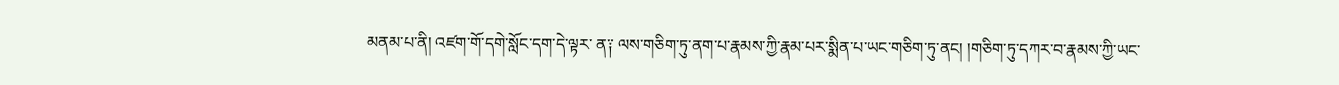མནམ་པ་ནི། འཛག་གོ་དགེ་སློང་དག་དེ་ལྟར་ ན༑ ལས་གཅིག་ཏུ་ནག་པ་རྣམས་ཀྱི་རྣམ་པར་སྨིན་པ་ཡང་གཅིག་ཏུ་ནང། །གཅིག་ཏུ་དཀར་བ་རྣམས་ཀྱི་ཡང་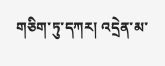གཅིག་ཏུ་དཀར། འདྲེན་མ་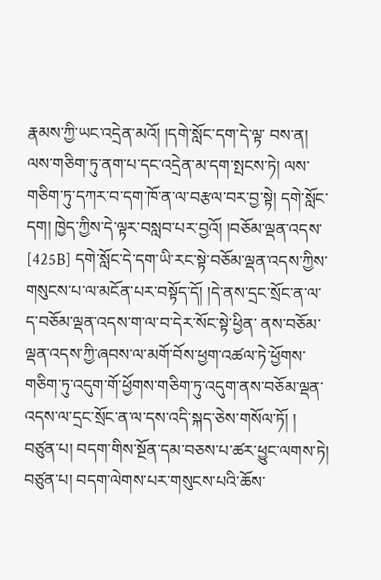རྣམས་ཀྱི་ཡང་འདྲེན་མའོ། །དགེ་སློང་དག་དེ་ལྟ་ བས་ན། ལས་གཅིག་ཏུ་ནག་པ་དང་འདྲེན་མ་དག་སྤངས་ཏེ། ལས་གཅིག་ཏུ་དཀར་བ་དག་ཁོ་ན་ལ་བརྩལ་བར་བྱ་སྟེ། དགེ་སློང་དག། ཁྱེད་ཀྱིས་དེ་ལྟར་བསླབ་པར་བྱའོ། །བཅོམ་ལྡན་འདས་ [425B] དགེ་སློང་དེ་དག་ཡི་རང་སྟེ་བཅོམ་ལྡན་འདས་ཀྱིས་གསུངས་པ་ལ་མངོན་པར་བསྟོད་དོ། །དེ་ནས་དྲང་སྲོང་ན་ལ་ད་བཅོམ་ལྡན་འདས་ག་ལ་བ་དེར་སོང་སྟེ་ཕྱིན་ ནས་བཅོམ་ལྡན་འདས་ཀྱི་ཞབས་ལ་མགོ་བོས་ཕྱག་འཚལ་ཏེ་ཕྱོགས་གཅིག་ཏུ་འདུག་གོ་ཕྱོགས་གཅིག་ཏུ་འདུག་ནས་བཅོམ་ལྡན་འདས་ལ་དྲང་སྲོང་ན་ལ་དས་འདི་སྐད་ཅེས་གསོལ་ཏོ། ། བཙུན་པ། བདག་གིས་སྔོན་དམ་བཅས་པ་ཚར་ཕྱུང་ལགས་ཏེ། བཙུན་པ། བདག་ལེགས་པར་གསུངས་པའི་ཆོས་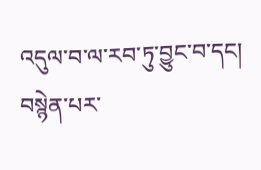འདུལ་བ་ལ་རབ་ཏུ་བྱུང་བ་དང། བསྙེན་པར་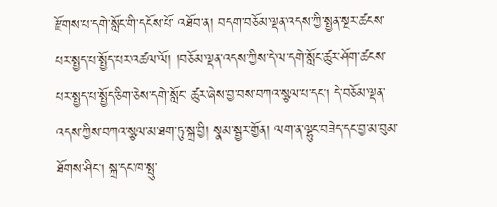རྫོགས་པ་དགེ་སློང་གི་དངོས་པོ་ འཐོབ་ན། བདག་བཅོམ་ལྡན་འདས་ཀྱི་སྤྱན་སྔར་ཚངས་པར་སྤྱད་པ་སྤྱོད་པར་འཚལ་ལོ། །བཅོམ་ལྡན་འདས་ཀྱིས་དེ་ལ་དགེ་སློང་ཚུར་ཤོག་ཚངས་པར་སྤྱད་པ་སྤྱོད་ཅིག་ཅེས་དགེ་སློང་ ཚུར་ཞེས་བྱ་བས་བཀའ་སྩལ་པ་དང། དེ་བཅོམ་ལྡན་འདས་ཀྱིས་བཀའ་སྩལ་མ་ཐག་ཏུ་སྐྲ་བྱི། སྣམ་སྦྱར་གྱོན། ལག་ན་ལྷུང་བཟེད་དང་བྱ་མ་བུམ་ཐོགས་ཤིང། སྐྲ་དང་ཁ་སྤུ་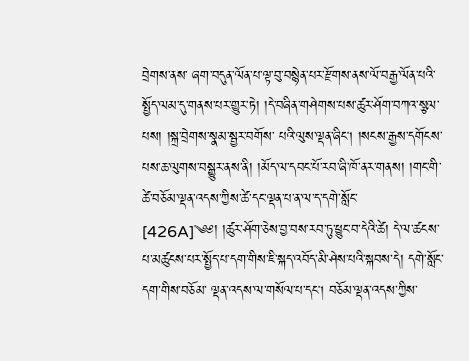བྲེགས་ནས་ ཞག་བདུན་ལོན་པ་ལྟ་བུ་བསྙེན་པར་རྫོགས་ནས་ལོ་བརྒྱ་ལོན་པའི་སྤྱོད་ལམ་དུ་གནས་པར་གྱུར་ཏེ། །དེ་བཞིན་གཤེགས་པས་ཚུར་ཤོག་བཀའ་སྩལ་པས། །སྐྲ་བྲེགས་སྣམ་སྦྱར་བགོས་ པའི་ལུས་ལྡན་ཞིང། །སངས་རྒྱས་དགོངས་པས་ཆ་ལུགས་བསྒྱུར་ནས་ནི། །མོད་ལ་དབང་པོ་རབ་ཞི་ཁོ་ནར་གནས། །གང་གི་ཚེ་བཅོམ་ལྡན་འདས་ཀྱིས་ཚེ་དང་ལྡན་པ་ན་ལ་ད་དགེ་སློང་ [426A]༄༅། །ཚུར་ཤོག་ཅེས་བྱ་བས་རབ་ཏུ་ཕྱུང་བ་དེའི་ཚེ། དེ་ལ་ཚངས་པ་མཚུངས་པར་སྤྱོད་པ་དག་གིས་ཇི་སྐད་འབོད་མི་ཤེས་པའི་སྐབས་དེ། དགེ་སློང་དག་གིས་བཅོམ་ ལྡན་འདས་ལ་གསོལ་པ་དང། བཅོམ་ལྡན་འདས་ཀྱིས་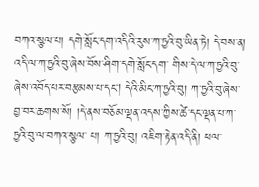བཀའ་སྩལ་པ། དགེ་སློང་དག་འདིའི་རུས་ཀ་ཏྱའི་བུ་ཡིན་ཏེ། དེ་བས་ན། འདི་ལ་ཀ་ཏྱའི་བུ་ཞེས་བོས་ཤིག་དགེ་སློང་དག་ གིས་དེ་ལ་ཀ་ཏྱའི་བུ་ཞེས་འབོད་པར་བརྩམས་པ་དང། དེའི་མིང་ཀ་ཏྱའི་བུ། ཀ་ཏྱའི་བུ་ཞེས་བྱ་བར་ཆགས་སོ། །དེ་ནས་བཅོམ་ལྡན་འདས་ཀྱིས་ཚེ་དང་ལྡན་པ་ཀ་ཏྱའི་བུ་ལ་བཀའ་སྩལ་ པ། ཀ་ཏྱའི་བུ། འཇིག་རྟེན་འདི་ནི། ཕལ་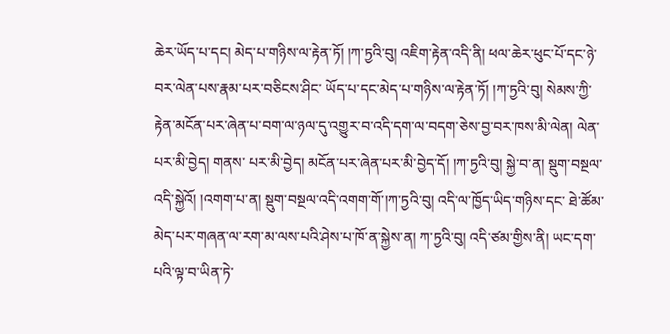ཆེར་ཡོད་པ་དང། མེད་པ་གཉིས་ལ་རྟེན་ཏོ། །ཀ་ཏྱའི་བུ། འཇིག་རྟེན་འདི་ནི། ཕལ་ཆེར་ཕུང་པོ་དང་ཉེ་བར་ལེན་པས་རྣམ་པར་བཅིངས་ཤིང་ ཡོད་པ་དང་མེད་པ་གཉིས་ལ་རྟེན་ཏོ། །ཀ་ཏྱའི་བུ། སེམས་ཀྱི་རྟེན་མངོན་པར་ཞེན་པ་བག་ལ་ཉལ་དུ་འགྱུར་བ་འདི་དག་ལ་བདག་ཅེས་བྱ་བར་ཁས་མི་ལེན། ལེན་པར་མི་བྱེད། གནས་ པར་མི་བྱེད། མངོན་པར་ཞེན་པར་མི་བྱེད་དོ། །ཀ་ཏྱའི་བུ། སྐྱེ་བ་ན། སྡུག་བསྔལ་འདི་སྐྱེའོ། །འགག་པ་ན། སྡུག་བསྔལ་འདི་འགག་གོ་།ཀ་ཏྱའི་བུ། འདི་ལ་ཁྱོད་ཡིད་གཉིས་དང་ ཐེ་ཚོམ་མེད་པར་གཞན་ལ་རག་མ་ལས་པའི་ཤེས་པ་ཁོ་ན་སྐྱེས་ན། ཀ་ཏྱའི་བུ། འདི་ཙམ་གྱིས་ནི། ཡང་དག་པའི་ལྟ་བ་ཡིན་ཏེ་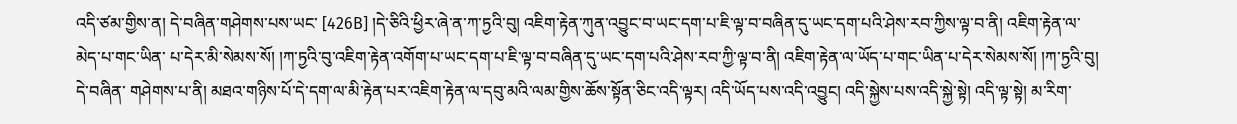འདི་ཙམ་གྱིས་ན། དེ་བཞིན་གཤེགས་པས་ཡང་ [426B] །དེ་ཅིའི་ཕྱིར་ཞེ་ན་ཀ་ཏྱའི་བུ། འཇིག་རྟེན་ཀུན་འབྱུང་བ་ཡང་དག་པ་ཇི་ལྟ་བ་བཞིན་དུ་ཡང་དག་པའི་ཤེས་རབ་ཀྱིས་ལྟ་བ་ནི། འཇིག་རྟེན་ལ་མེད་པ་གང་ཡིན་ པ་དེར་མི་སེམས་སོ། །ཀ་ཏྱའི་བུ་འཇིག་རྟེན་འགོག་པ་ཡང་དག་པ་ཇི་ལྟ་བ་བཞིན་དུ་ཡང་དག་པའི་ཤེས་རབ་ཀྱི་ལྟ་བ་ནི། འཇིག་རྟེན་ལ་ཡོད་པ་གང་ཡིན་པ་དེར་སེམས་སོ། །ཀ་ཏྱའི་བུ། དེ་བཞིན་ གཤེགས་པ་ནི། མཐའ་གཉིས་པོ་དེ་དག་ལ་མི་རྟེན་པར་འཇིག་རྟེན་ལ་དབུ་མའི་ལམ་གྱིས་ཆོས་སྟོན་ཅིང་འདི་ལྟར། འདི་ཡོད་པས་འདི་འབྱུང། འདི་སྐྱེས་པས་འདི་སྐྱེ་སྟེ། འདི་ལྟ་སྟེ། མ་རིག་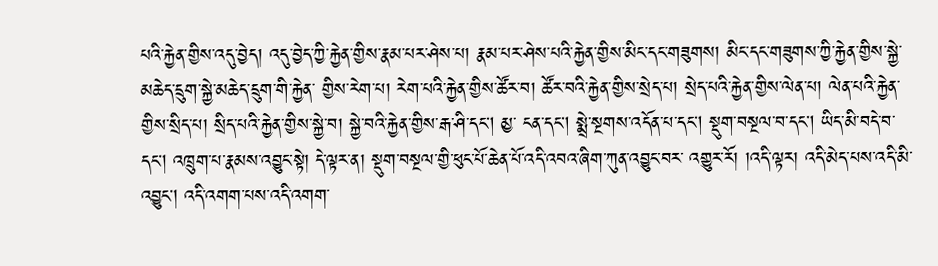པའི་རྐྱེན་གྱིས་འདུ་བྱེད། འདུ་བྱེད་ཀྱི་རྐྱེན་གྱིས་རྣམ་པར་ཤེས་པ། རྣམ་པར་ཤེས་པའི་རྐྱེན་གྱིས་མིང་དང་གཟུགས། མིང་དང་གཟུགས་ཀྱི་རྐྱེན་གྱིས་སྐྱེ་མཆེད་དྲུག་སྐྱེ་མཆེད་དྲུག་གི་རྐྱེན་ གྱིས་རེག་པ། རེག་པའི་རྐྱེན་གྱིས་ཚོར་བ། ཚོར་བའི་རྐྱེན་གྱིས་སྲེད་པ། སྲེད་པའི་རྐྱེན་གྱིས་ལེན་པ། ལེན་པའི་རྐྱེན་གྱིས་སྲིད་པ། སྲིད་པའི་རྐྱེན་གྱིས་སྐྱེ་བ། སྐྱེ་བའི་རྐྱེན་གྱིས་རྒ་ཤི་དང། མྱ་ ངན་དང། སྨྲེ་སྔགས་འདོན་པ་དང། སྡུག་བསྔལ་བ་དང། ཡིད་མི་བདེ་བ་དང། འཁྲུག་པ་རྣམས་འབྱུང་སྟེ། དེ་ལྟར་ན། སྡུག་བསྔལ་གྱི་ཕུང་པོ་ཆེན་པོ་འདི་འབའ་ཞིག་ཀུན་འབྱུང་བར་ འགྱུར་རོ། །འདི་ལྟར། འདི་མེད་པས་འདི་མི་འབྱུང། འདི་འགག་པས་འདི་འགག་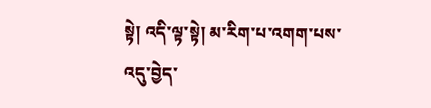སྟེ། འདི་ལྟ་སྟེ། མ་རིག་པ་འགག་པས་འདུ་བྱེད་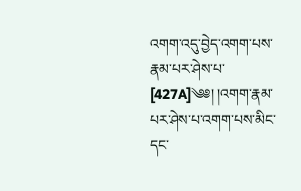འགག་འདུ་བྱེད་འགག་པས་རྣམ་པར་ཤེས་པ་ [427A]༄༅། །འགག་རྣམ་པར་ཤེས་པ་འགག་པས་མིང་དང་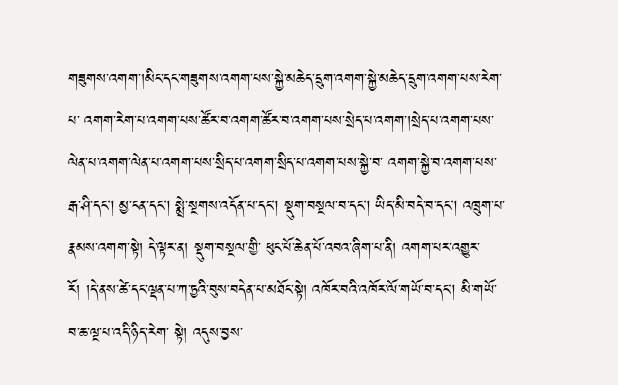གཟུགས་འགག་།མིང་དང་གཟུགས་འགག་པས་སྐྱེ་མཆེད་དྲུག་འགག་སྐྱེ་མཆེད་དྲུག་འགག་པས་རེག་པ་ འགག་རེག་པ་འགག་པས་ཚོར་བ་འགག་ཚོར་བ་འགག་པས་སྲེད་པ་འགག་།སྲེད་པ་འགག་པས་ལེན་པ་འགག་ལེན་པ་འགག་པས་སྲིད་པ་འགག་སྲིད་པ་འགག་པས་སྐྱེ་བ་ འགག་སྐྱེ་བ་འགག་པས་རྒ་ཤི་དང། མྱ་ངན་དང། སྨྲེ་སྔགས་འདོན་པ་དང། སྡུག་བསྔལ་བ་དང། ཡིད་མི་བདེ་བ་དང། འཁྲུག་པ་རྣམས་འགག་སྟེ། དེ་ལྟར་ན། སྡུག་བསྔལ་གྱི་ ཕུང་པོ་ཆེན་པོ་འབའ་ཞིག་པ་ནི། འགག་པར་འགྱུར་རོ། །དེ་ནས་ཚེ་དང་ལྡན་པ་ཀ་ཏྱའི་བུས་བདེན་པ་མཐོང་སྟེ། འཁོར་བའི་འཁོར་ལོ་གཡོ་བ་དང། མི་གཡོ་བ་ཆ་ལྔ་པ་འདི་ཉིད་རེག་ སྟེ། འདུས་བྱས་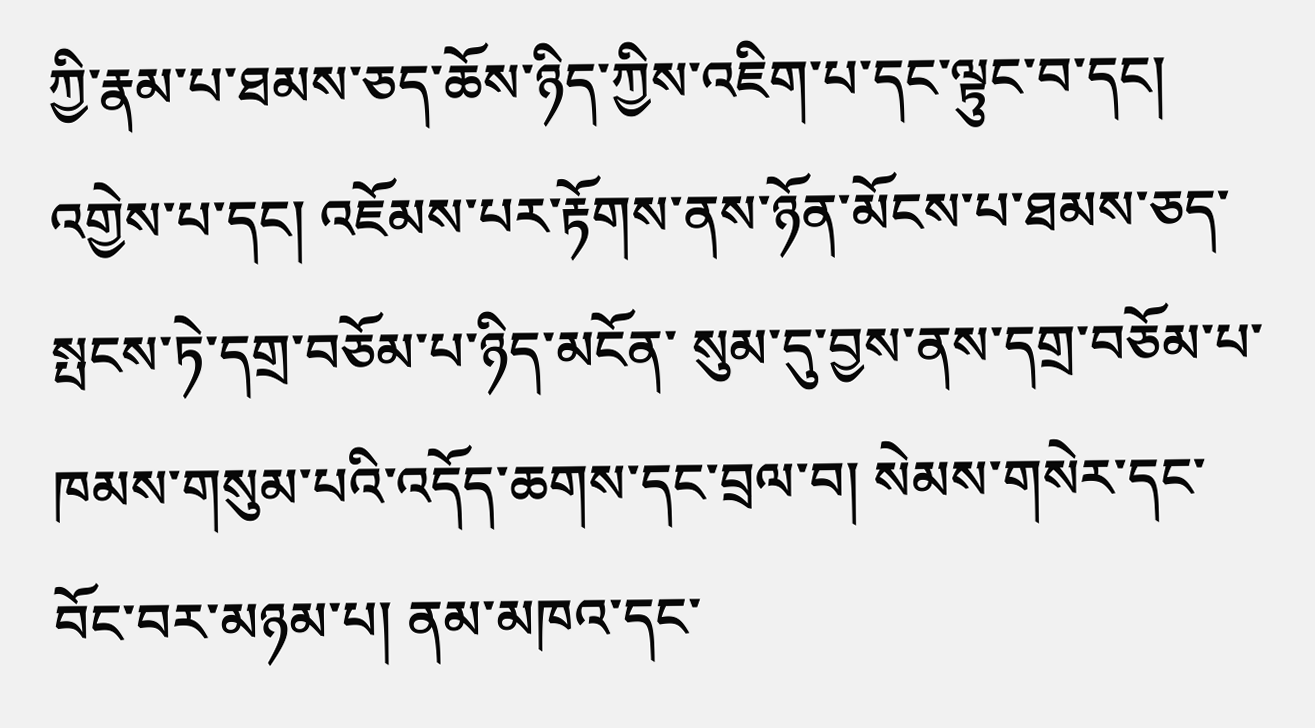ཀྱི་རྣམ་པ་ཐམས་ཅད་ཆོས་ཉིད་ཀྱིས་འཇིག་པ་དང་ལྟུང་བ་དང། འགྱེས་པ་དང། འཇོམས་པར་རྟོགས་ནས་ཉོན་མོངས་པ་ཐམས་ཅད་སྤངས་ཏེ་དགྲ་བཅོམ་པ་ཉིད་མངོན་ སུམ་དུ་བྱས་ནས་དགྲ་བཅོམ་པ་ཁམས་གསུམ་པའི་འདོད་ཆགས་དང་བྲལ་བ། སེམས་གསེར་དང་བོང་བར་མཉམ་པ། ནམ་མཁའ་དང་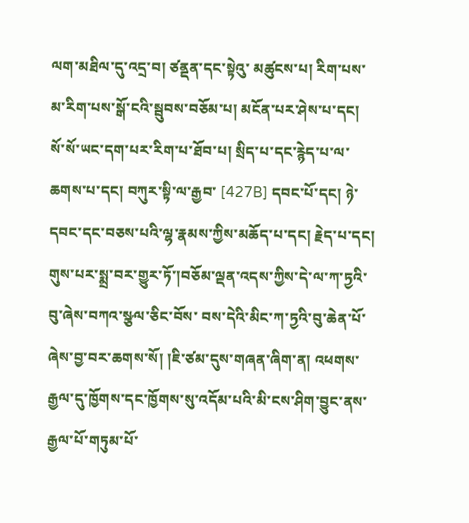ལག་མཐིལ་དུ་འདྲ་བ། ཙནྡན་དང་སྟེའུ་ མཚུངས་པ། རིག་པས་མ་རིག་པས་སྒོ་ངའི་སྦུབས་བཅོམ་པ། མངོན་པར་ཤེས་པ་དང། སོ་སོ་ཡང་དག་པར་རིག་པ་ཐོབ་པ། སྲིད་པ་དང་རྙེད་པ་ལ་ཆགས་པ་དང། བཀུར་སྟི་ལ་རྒྱབ་ [427B] དབང་པོ་དང། ཉེ་དབང་དང་བཅས་པའི་ལྷ་རྣམས་ཀྱིས་མཆོད་པ་དང། རྗེད་པ་དང། གུས་པར་སྨྲ་བར་གྱུར་ཏོ་།བཅོམ་ལྡན་འདས་ཀྱིས་དེ་ལ་ཀ་ཏྱའི་བུ་ཞེས་བཀའ་སྩལ་ཅིང་བོས་ བས་དེའི་མིང་ཀ་ཏྱའི་བུ་ཆེན་པོ་ཞེས་བྱ་བར་ཆགས་སོ། །ཇི་ཙམ་དུས་གཞན་ཞིག་ན། འཕགས་རྒྱལ་དུ་ཁྱོགས་དང་ཁྱོགས་སུ་འདོམ་པའི་མི་ངས་ཤིག་བྱུང་ནས་རྒྱལ་པོ་གཏུམ་པོ་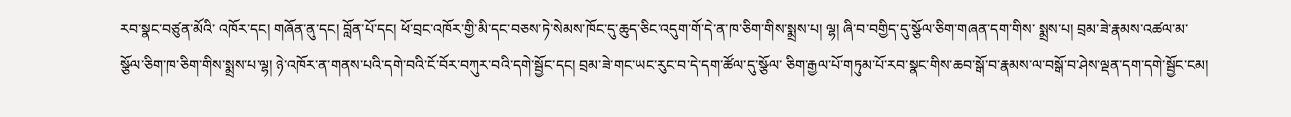རབ་སྣང་བཙུན་མོའི་ འཁོར་དང། གཞོན་ནུ་དང། བློན་པོ་དང། ཕོ་བྲང་འཁོར་གྱི་མི་དང་བཅས་ཏེ་སེམས་ཁོང་དུ་ཆུད་ཅིང་འདུག་གོ་དེ་ན་ཁ་ཅིག་གིས་སྨྲས་པ། ལྷ། ཞི་བ་བགྱིད་དུ་སྩོལ་ཅིག་གཞན་དག་གིས་ སྨྲས་པ། བྲམ་ཟེ་རྣམས་འཚལ་མ་སྩོལ་ཅིག་ཁ་ཅིག་གིས་སྨྲས་པ་ལྷ། ཉེ་འཁོར་ན་གནས་པའི་དགེ་བའི་ངོ་བོར་བཀུར་བའི་དགེ་སྦྱོང་དང། བྲམ་ཟེ་གང་ཡང་རུང་བ་དེ་དག་ཚོལ་དུ་སྩོལ་ ཅིག་རྒྱལ་པོ་གཏུམ་པོ་རབ་སྣང་གིས་ཆབ་སྒོ་བ་རྣམས་ལ་བསྒོ་བ་ཤེས་ལྡན་དག་དགེ་སྦྱོང་ངམ།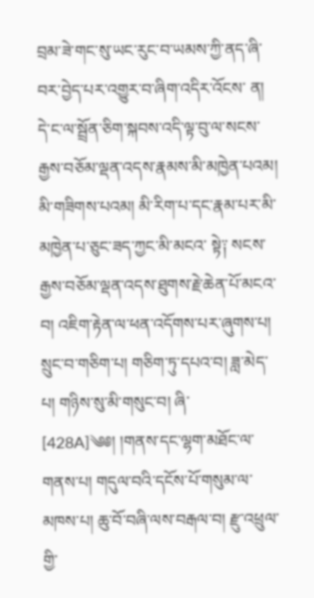བྲམ་ཟེ་གང་སུ་ཡང་རུང་བ་ཡམས་ཀྱི་ནད་ཞི་བར་བྱེད་པར་འགྱུར་བ་ཞིག་འདིར་འོངས་ ན། དེ་ང་ལ་སྦྲོན་ཅིག་སྐབས་འདི་ལྟ་བུ་ལ་སངས་རྒྱས་བཅོམ་ལྡན་འདས་རྣམས་མི་མཁྱེན་པའམ། མི་གཟིགས་པའམ། མི་རིག་པ་དང་རྣམ་པར་མི་མཁྱེན་པ་ཅུང་ཟད་ཀྱང་མི་མངའ་ སྟེ༑ སངས་རྒྱས་བཅོམ་ལྡན་འདས་ཐུགས་རྗེ་ཆེན་པོ་མངའ་བ། འཇིག་རྟེན་ལ་ཕན་འདོགས་པར་ཞུགས་པ། སྲུང་བ་གཅིག་པ། གཅིག་ཏུ་དཔའ་བ། ཟླ་མེད་པ། གཉིས་སུ་མི་གསུང་བ། ཞི་ [428A]༄༅། །གནས་དང་ལྷག་མཐོང་ལ་གནས་པ། གདུལ་བའི་དངོས་པོ་གསུམ་ལ་མཁས་པ། ཆུ་བོ་བཞི་ལས་བརྒལ་བ། རྫུ་འཕྲུལ་གྱི་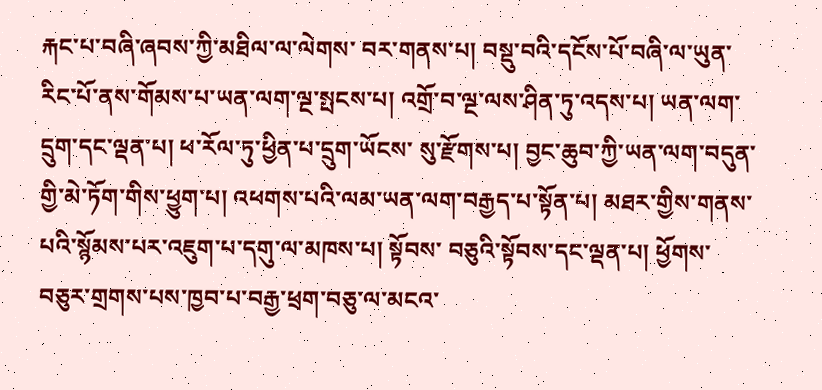རྐང་པ་བཞི་ཞབས་ཀྱི་མཐིལ་ལ་ལེགས་ བར་གནས་པ། བསྡུ་བའི་དངོས་པོ་བཞི་ལ་ཡུན་རིང་པོ་ནས་གོམས་པ་ཡན་ལག་ལྔ་སྤངས་པ། འགྲོ་བ་ལྔ་ལས་ཤིན་ཏུ་འདས་པ། ཡན་ལག་དྲུག་དང་ལྡན་པ། ཕ་རོལ་ཏུ་ཕྱིན་པ་དྲུག་ཡོངས་ སུ་རྫོགས་པ། བྱང་ཆུབ་ཀྱི་ཡན་ལག་བདུན་གྱི་མེ་ཏོག་གིས་ཕྱུག་པ། འཕགས་པའི་ལམ་ཡན་ལག་བརྒྱད་པ་སྟོན་པ། མཐར་གྱིས་གནས་པའི་སྙོམས་པར་འཇུག་པ་དགུ་ལ་མཁས་པ། སྟོབས་ བཅུའི་སྟོབས་དང་ལྡན་པ། ཕྱོགས་བཅུར་གྲགས་པས་ཁྱབ་པ་བརྒྱ་ཕྲག་བཅུ་ལ་མངའ་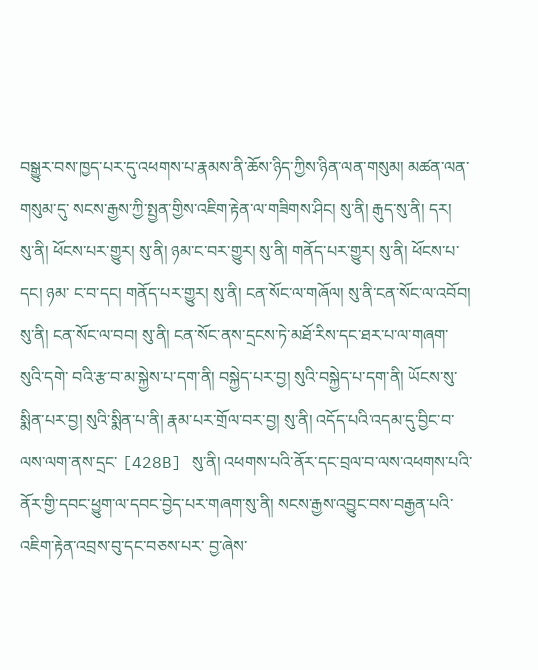བསྒྱུར་བས་ཁྱད་པར་དུ་འཕགས་པ་རྣམས་ནི་ཆོས་ཉིད་ཀྱིས་ཉིན་ལན་གསུམ། མཚན་ལན་གསུམ་དུ་ སངས་རྒྱས་ཀྱི་སྤྱན་གྱིས་འཇིག་རྟེན་ལ་གཟིགས་ཤིང། སུ་ནི། རྒུད་སུ་ནི། དར། སུ་ནི། ཕོངས་པར་གྱུར། སུ་ནི། ཉམ་ང་བར་གྱུར། སུ་ནི། གནོད་པར་གྱུར། སུ་ནི། ཕོངས་པ་དང། ཉམ་ ང་བ་དང། གནོད་པར་གྱུར། སུ་ནི། ངན་སོང་ལ་གཞོལ། སུ་ནི་ངན་སོང་ལ་འབོབ། སུ་ནི། ངན་སོང་ལ་བབ། སུ་ནི། ངན་སོང་ནས་དྲངས་ཏེ་མཐོ་རིས་དང་ཐར་པ་ལ་གཞག་སུའི་དགེ་ བའི་རྩ་བ་མ་སྐྱེས་པ་དག་ནི། བསྐྱེད་པར་བྱ། སུའི་བསྐྱེད་པ་དག་ནི། ཡོངས་སུ་སྨིན་པར་བྱ། སུའི་སྨིན་པ་ནི། རྣམ་པར་གྲོལ་བར་བྱ། སུ་ནི། འདོད་པའི་འདམ་དུ་བྱིང་བ་ལས་ལག་ནས་དྲང་ [428B] སུ་ནི། འཕགས་པའི་ནོར་དང་བྲལ་བ་ལས་འཕགས་པའི་ནོར་གྱི་དབང་ཕྱུག་ལ་དབང་བྱེད་པར་གཞག་སུ་ནི། སངས་རྒྱས་འབྱུང་བས་བརྒྱན་པའི་འཇིག་རྟེན་འབྲས་བུ་དང་བཅས་པར་ བྱ་ཞེས་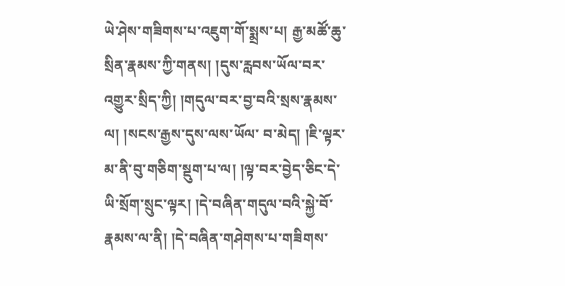ཡེ་ཤེས་གཟིགས་པ་འཇུག་གོ་སྨྲས་པ། རྒྱ་མཚོ་ཆུ་སྲིན་རྣམས་ཀྱི་གནས། །དུས་རླབས་ཡོལ་བར་འགྱུར་སྲིད་ཀྱི། །གདུལ་བར་བྱ་བའི་སྲས་རྣམས་ལ། །སངས་རྒྱས་དུས་ལས་ཡོལ་ བ་མེད། །ཇི་ལྟར་མ་ནི་བུ་གཅིག་སྡུག་པ་ལ། །ལྟ་བར་བྱེད་ཅིང་དེ་ཡི་སྲོག་སྲུང་ལྟར། །དེ་བཞིན་གདུལ་བའི་སྐྱེ་བོ་རྣམས་ལ་ནི། །དེ་བཞིན་གཤེགས་པ་གཟིགས་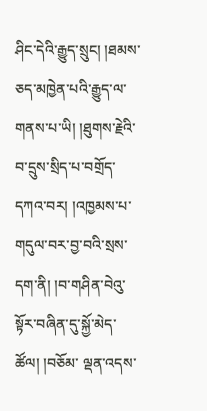ཤིང་དེའི་རྒྱུད་སྲུང། །ཐམས་ ཅད་མཁྱེན་པའི་རྒྱུད་ལ་གནས་པ་ཡི། །ཐུགས་རྗེའི་བ་དྲུས་སྲིད་པ་བགྲོད་དཀའ་བར། །འཁྱམས་པ་གདུལ་བར་བྱ་བའི་སྲས་དག་ནི། །བ་གཤིན་བེའུ་སྟོར་བཞིན་དུ་སྐྱོ་མེད་ཚོལ། །བཅོམ་ ལྡན་འདས་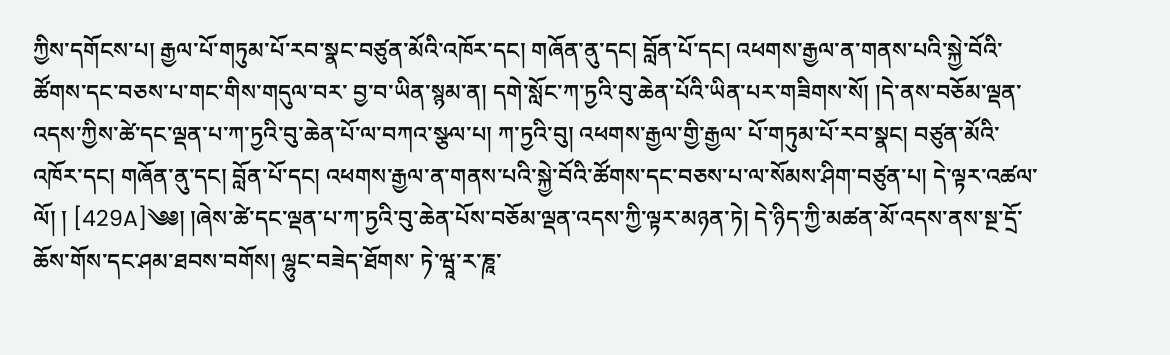ཀྱིས་དགོངས་པ། རྒྱལ་པོ་གཏུམ་པོ་རབ་སྣང་བཙུན་མོའི་འཁོར་དང། གཞོན་ནུ་དང། བློན་པོ་དང། འཕགས་རྒྱལ་ན་གནས་པའི་སྐྱེ་བོའི་ཚོགས་དང་བཅས་པ་གང་གིས་གདུལ་བར་ བྱ་བ་ཡིན་སྙམ་ན། དགེ་སློང་ཀ་ཏྱའི་བུ་ཆེན་པོའི་ཡིན་པར་གཟིགས་སོ། །དེ་ནས་བཅོམ་ལྡན་འདས་ཀྱིས་ཚེ་དང་ལྡན་པ་ཀ་ཏྱའི་བུ་ཆེན་པོ་ལ་བཀའ་སྩལ་པ། ཀ་ཏྱའི་བུ། འཕགས་རྒྱལ་གྱི་རྒྱལ་ པོ་གཏུམ་པོ་རབ་སྣང། བཙུན་མོའི་འཁོར་དང། གཞོན་ནུ་དང། བློན་པོ་དང། འཕགས་རྒྱལ་ན་གནས་པའི་སྐྱེ་བོའི་ཚོགས་དང་བཅས་པ་ལ་སོམས་ཤིག་བཙུན་པ། དེ་ལྟར་འཚལ་ལོ། ། [429A]༄༅། །ཞེས་ཚེ་དང་ལྡན་པ་ཀ་ཏྱའི་བུ་ཆེན་པོས་བཅོམ་ལྡན་འདས་ཀྱི་ལྟར་མཉན་ཏེ། དེ་ཉིད་ཀྱི་མཚན་མོ་འདས་ནས་སྔ་དྲོ་ཆོས་གོས་དང་ཤམ་ཐབས་བགོས། ལྷུང་བཟེད་ཐོགས་ ཏེ་ཝཱ་ར་ཎཱ་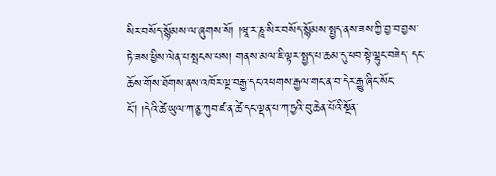སིར་བསོད་སྙོམས་ལ་ཞུགས་སོ། །ཝཱ་ར་ཎཱ་སིར་བསོད་སྙོམས་སྤྱད་ནས་ཟས་ཀྱི་བྱ་བ་བྱས་ཏེ་ཟས་ཕྱིས་ལེན་པ་སྤངས་པས། གནས་མལ་ཇི་ལྟར་སྤྱད་པ་ཆམ་དུ་ཕབ་སྟེ་ལྷུང་བཟེད་ དང་ཆོས་གོས་ཐོགས་ནས་འཁོར་ལྔ་བརྒྱ་དང་འཕགས་རྒྱལ་གང་ན་བ་དེར་རྒྱུ་ཞིང་སོང་ངོ། །དེའི་ཚེ་ཡུལ་ཀ་ནྱ་ཀུབ་ཛ་ན་ཚེ་དང་ལྡན་པ་ཀ་ཏྱའི་བུ་ཆེན་པོའི་སྔོན་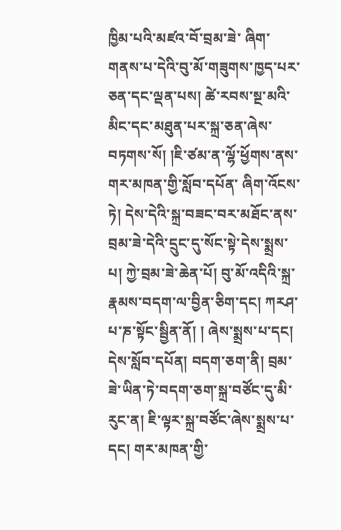ཁྱིམ་པའི་མཛའ་བོ་བྲམ་ཟེ་ ཞིག་གནས་པ་དེའི་བུ་མོ་གཟུགས་ཁྱད་པར་ཅན་དང་ལྡན་པས། ཚེ་རབས་སྔ་མའི་མིང་དང་མཐུན་པར་སྐྲ་ཅན་ཞེས་བཏགས་སོ། །ཇི་ཙམ་ན་ལྷོ་ཕྱོགས་ནས་གར་མཁན་གྱི་སློབ་དཔོན་ ཞིག་འོངས་ཏེ། དེས་དེའི་སྐྲ་བཟང་བར་མཐོང་ནས་བྲམ་ཟེ་དེའི་དྲུང་དུ་སོང་སྟེ་དེས་སྨྲས་པ། ཀྱེ་བྲམ་ཟེ་ཆེན་པོ། བུ་མོ་འདིའི་སྐྲ་རྣམས་བདག་ལ་བྱིན་ཅིག་དང། ཀརཤ་པ་ཎ་སྟོང་སྦྱིན་ནོ། ། ཞེས་སྨྲས་པ་དང། དེས་སློབ་དཔོན། བདག་ཅག་ནི། བྲམ་ཟེ་ཡིན་ཏེ་བདག་ཅག་སྐྲ་བཙོང་དུ་མི་རུང་ན། ཇི་ལྟར་སྐྲ་བཙོང་ཞེས་སྨྲས་པ་དང། གར་མཁན་གྱི་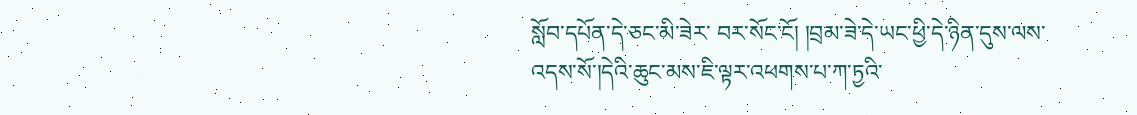སློབ་དཔོན་དེ་ཅང་མི་ཟེར་ བར་སོང་ངོ། །བྲམ་ཟེ་དེ་ཡང་ཕྱི་དེ་ཉིན་དུས་ལས་འདས་སོ་།དེའི་ཆུང་མས་ཇི་ལྟར་འཕགས་པ་ཀ་ཏྱའི་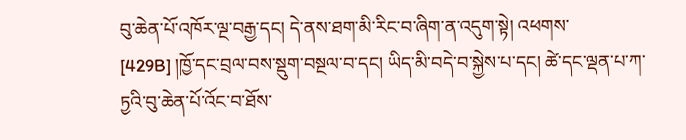བུ་ཆེན་པོ་འཁོར་ལྔ་བརྒྱ་དང། དེ་ནས་ཐག་མི་རིང་བ་ཞིག་ན་འདུག་སྟེ། འཕགས་ [429B] །ཁྱོ་དང་བྲལ་བས་སྡུག་བསྔལ་བ་དང། ཡིད་མི་བདེ་བ་སྐྱེས་པ་དང། ཚེ་དང་ལྡན་པ་ཀ་ཏྱའི་བུ་ཆེན་པོ་འོང་བ་ཐོས་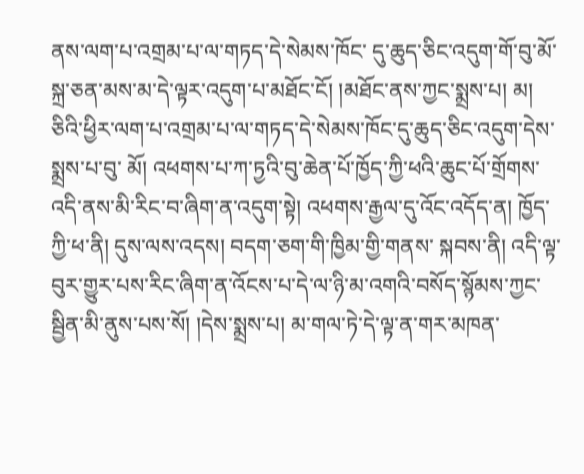ནས་ལག་པ་འགྲམ་པ་ལ་གཏད་དེ་སེམས་ཁོང་ དུ་ཆུད་ཅིང་འདུག་གོ་བུ་མོ་སྐྲ་ཅན་མས་མ་དེ་ལྟར་འདུག་པ་མཐོང་ངོ། །མཐོང་ནས་ཀྱང་སྨྲས་པ། མ། ཅིའི་ཕྱིར་ལག་པ་འགྲམ་པ་ལ་གཏད་དེ་སེམས་ཁོང་དུ་ཆུད་ཅིང་འདུག་དེས་སྨྲས་པ་བུ་ མོ། འཕགས་པ་ཀ་ཏྱའི་བུ་ཆེན་པོ་ཁྱོད་ཀྱི་ཕའི་ཆུང་པོ་གྲོགས་འདི་ནས་མི་རིང་བ་ཞིག་ན་འདུག་སྟེ། འཕགས་རྒྱལ་དུ་འོང་འདོད་ན། ཁྱོད་ཀྱི་ཕ་ནི། དུས་ལས་འདས། བདག་ཅག་གི་ཁྱིམ་གྱི་གནས་ སྐབས་ནི། འདི་ལྟ་བུར་གྱུར་པས་རིང་ཞིག་ན་འོངས་པ་དེ་ལ་ཉི་མ་འགའི་བསོད་སྙོམས་ཀྱང་སྦྱིན་མི་ནུས་པས་སོ། །དེས་སྨྲས་པ། མ་གལ་ཏེ་དེ་ལྟ་ན་གར་མཁན་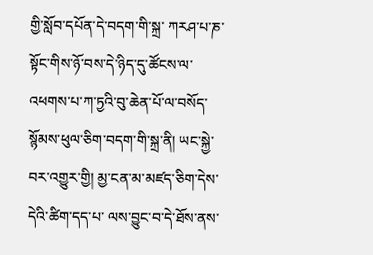གྱི་སློབ་དཔོན་དེ་བདག་གི་སྐྲ་ ཀརཤ་པ་ཎ་སྟོང་གིས་ཉོ་བས་དེ་ཉིད་དུ་ཚོངས་ལ་འཕགས་པ་ཀ་ཏྱའི་བུ་ཆེན་པོ་ལ་བསོད་སྙོམས་ཕུལ་ཅིག་བདག་གི་སྐྲ་ནི། ཡང་སྐྱེ་བར་འགྱུར་གྱི། མྱ་ངན་མ་མཛད་ཅིག་དེས་དེའི་ཚིག་དད་པ་ ལས་བྱུང་བ་དེ་ཐོས་ནས་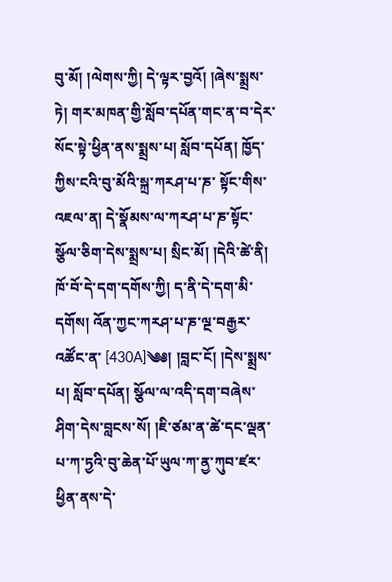བུ་མོ། །ལེགས་ཀྱི། དེ་ལྟར་བྱའོ། །ཞེས་སྨྲས་ཏེ། གར་མཁན་གྱི་སློབ་དཔོན་གང་ན་བ་དེར་སོང་སྟེ་ཕྱིན་ནས་སྨྲས་པ། སློབ་དཔོན། ཁྱོད་ཀྱིས་ངའི་བུ་མོའི་སྐྲ་ཀརཤ་པ་ཎ་ སྟོང་གིས་འཇལ་ན། དེ་སྣོམས་ལ་ཀརཤ་པ་ཎ་སྟོང་སྩོལ་ཅིག་དེས་སྨྲས་པ། སྲིང་མོ། །དེའི་ཚེ་ནི། ཁོ་བོ་དེ་དག་དགོས་ཀྱི། ད་ནི་དེ་དག་མི་དགོས། འོན་ཀྱང་ཀརཤ་པ་ཎ་ལྔ་བརྒྱར་འཚོང་ན་ [430A]༄༅། །བླང་ངོ། །དེས་སྨྲས་པ། སློབ་དཔོན། སྩོལ་ལ་འདི་དག་བཞེས་ཤིག་དེས་བླངས་སོ། །ཇི་ཙམ་ན་ཚེ་དང་ལྡན་པ་ཀ་ཏྱའི་བུ་ཆེན་པོ་ཡུལ་ཀ་ནྱ་ཀུབ་ཛར་ཕྱིན་ནས་དེ་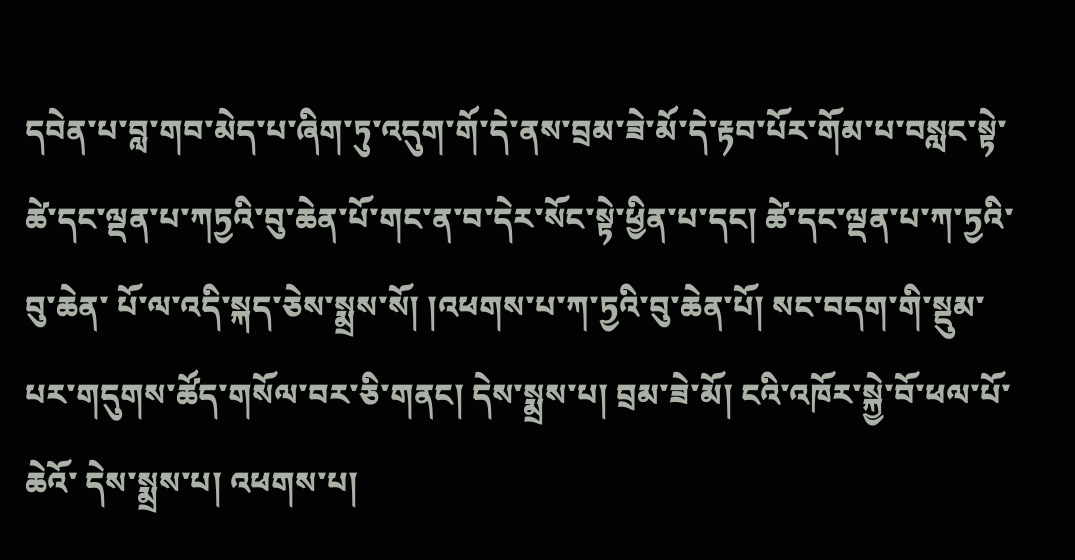དབེན་པ་བླ་གབ་མེད་པ་ཞིག་ཏུ་འདུག་གོ་དེ་ནས་བྲམ་ཟེ་མོ་དེ་རྟབ་པོར་གོམ་པ་བསླང་སྟེ་ཚེ་དང་ལྡན་པ་ཀཏྱའི་བུ་ཆེན་པོ་གང་ན་བ་དེར་སོང་སྟེ་ཕྱིན་པ་དང། ཚེ་དང་ལྡན་པ་ཀ་ཏྱའི་བུ་ཆེན་ པོ་ལ་འདི་སྐད་ཅེས་སྨྲས་སོ། །འཕགས་པ་ཀ་ཏྱའི་བུ་ཆེན་པོ། སང་བདག་གི་སྡུམ་པར་གདུགས་ཚོད་གསོལ་བར་ཅི་གནང། དེས་སྨྲས་པ། བྲམ་ཟེ་མོ། ངའི་འཁོར་སྐྱེ་བོ་ཕལ་པོ་ཆེའོ་ དེས་སྨྲས་པ། འཕགས་པ།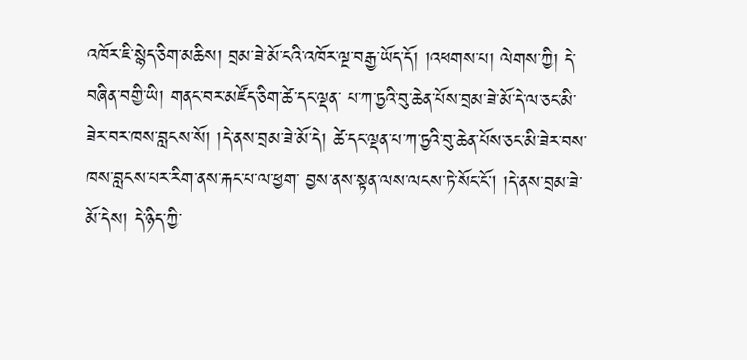འཁོར་ཇི་སྙེད་ཅིག་མཆིས། བྲམ་ཟེ་མོ་ངའི་འཁོར་ལྔ་བརྒྱ་ཡོད་དོ། །འཕགས་པ། ལེགས་ཀྱི། དེ་བཞིན་བགྱི་ཡི། གནང་བར་མཛོད་ཅིག་ཚེ་དང་ལྡན་ པ་ཀ་ཏྱའི་བུ་ཆེན་པོས་བྲམ་ཟེ་མོ་དེ་ལ་ཅང་མི་ཟེར་བར་ཁས་བླངས་སོ། །དེ་ནས་བྲམ་ཟེ་མོ་དེ། ཚེ་དང་ལྡན་པ་ཀ་ཏྱའི་བུ་ཆེན་པོས་ཅང་མི་ཟེར་བས་ཁས་བླངས་པར་རིག་ནས་རྐང་པ་ལ་ཕྱག་ བྱས་ནས་སྟན་ལས་ལངས་ཏེ་སོང་ངོ། །དེ་ནས་བྲམ་ཟེ་མོ་དེས། དེ་ཉིད་ཀྱི་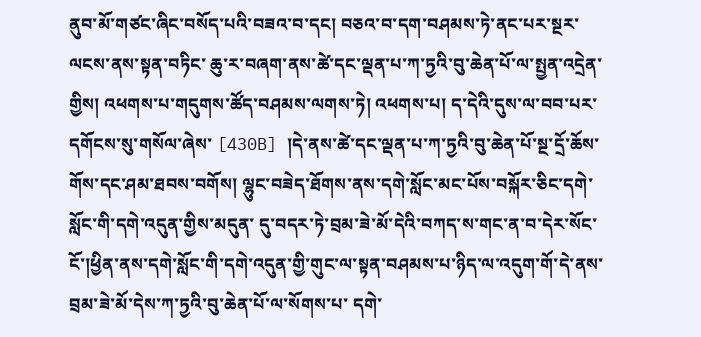ནུབ་མོ་གཙང་ཞིང་བསོད་པའི་བཟའ་བ་དང། བཅའ་བ་དག་བཤམས་ཏེ་ནང་པར་སྔར་ལངས་ནས་སྟན་བཏིང་ ཆུ་ར་བཞག་ནས་ཚེ་དང་ལྡན་པ་ཀ་ཏྱའི་བུ་ཆེན་པོ་ལ་སྤྱན་འདྲེན་གྱིས། འཕགས་པ་གདུགས་ཚོད་བཤམས་ལགས་ཏེ། འཕགས་པ། ད་དེའི་དུས་ལ་བབ་པར་དགོངས་སུ་གསོལ་ཞེས་ [430B] །དེ་ནས་ཚེ་དང་ལྡན་པ་ཀ་ཏྱའི་བུ་ཆེན་པོ་སྔ་དྲོ་ཆོས་གོས་དང་ཤམ་ཐབས་བགོས། ལྷུང་བཟེད་ཐོགས་ནས་དགེ་སློང་མང་པོས་བསྐོར་ཅིང་དགེ་སློང་གི་དགེ་འདུན་གྱིས་མདུན་ དུ་བདར་ཏེ་བྲམ་ཟེ་མོ་དེའི་བཀད་ས་གང་ན་བ་དེར་སོང་ངོ་།ཕྱིན་ནས་དགེ་སློང་གི་དགེ་འདུན་གྱི་གུང་ལ་སྟན་བཤམས་པ་ཉིད་ལ་འདུག་གོ་དེ་ནས་བྲམ་ཟེ་མོ་དེས་ཀ་ཏྱའི་བུ་ཆེན་པོ་ལ་སོགས་པ་ དགེ་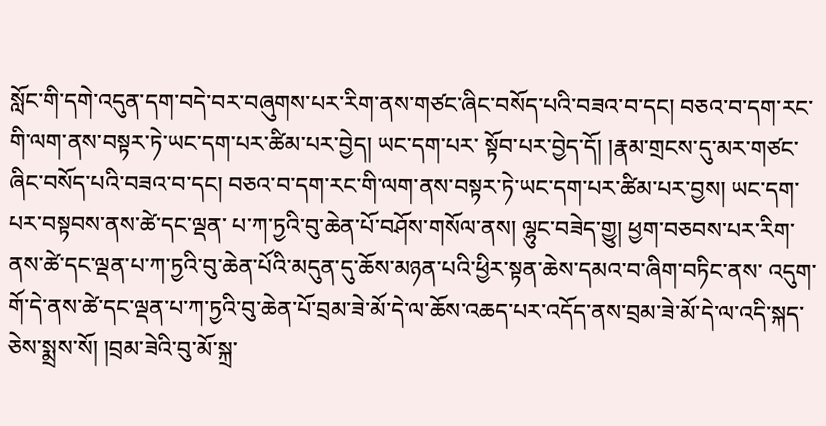སློང་གི་དགེ་འདུན་དག་བདེ་བར་བཞུགས་པར་རིག་ནས་གཙང་ཞིང་བསོད་པའི་བཟའ་བ་དང། བཅའ་བ་དག་རང་གི་ལག་ནས་བསྟར་ཏེ་ཡང་དག་པར་ཚིམ་པར་བྱེད། ཡང་དག་པར་ སྟོབ་པར་བྱེད་དོ། །རྣམ་གྲངས་དུ་མར་གཙང་ཞིང་བསོད་པའི་བཟའ་བ་དང། བཅའ་བ་དག་རང་གི་ལག་ནས་བསྟར་ཏེ་ཡང་དག་པར་ཚིམ་པར་བྱས། ཡང་དག་པར་བསྟབས་ནས་ཚེ་དང་ལྡན་ པ་ཀ་ཏྱའི་བུ་ཆེན་པོ་བཤོས་གསོལ་ནས། ལྷུང་བཟེད་གྱུ། ཕྱག་བཅབས་པར་རིག་ནས་ཚེ་དང་ལྡན་པ་ཀ་ཏྱའི་བུ་ཆེན་པོའི་མདུན་དུ་ཆོས་མཉན་པའི་ཕྱིར་སྟན་ཆེས་དམའ་བ་ཞིག་བཏིང་ནས་ འདུག་གོ་དེ་ནས་ཚེ་དང་ལྡན་པ་ཀ་ཏྱའི་བུ་ཆེན་པོ་བྲམ་ཟེ་མོ་དེ་ལ་ཆོས་འཆད་པར་འདོད་ནས་བྲམ་ཟེ་མོ་དེ་ལ་འདི་སྐད་ཅེས་སྨྲས་སོ། །བྲམ་ཟེའི་བུ་མོ་སྐྲ་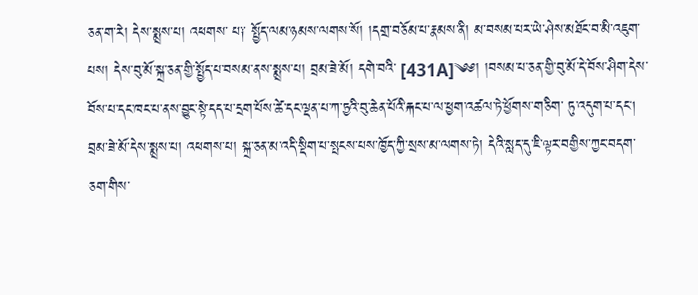ཅན་ག་རེ། དེས་སྨྲས་པ། འཕགས་ པ༑ སྤྱོད་ལམ་ཉམས་ལགས་སོ། །དགྲ་བཅོམ་པ་རྣམས་ནི། མ་བསམ་པར་ཡེ་ཤེས་མཐོང་བ་མི་འཇུག་པས། དེས་བུ་མོ་སྐྲ་ཅན་གྱི་སྤྱོད་པ་བསམ་ནས་སྨྲས་པ། བྲམ་ཟེ་མོ། དགེ་བའི་ [431A]༄༅། །བསམ་པ་ཅན་གྱི་བུ་མོ་དེ་བོས་ཤིག་དེས་བོས་པ་དང་ཁང་པ་ནས་བྱུང་སྟེ་དད་པ་དྲག་པོས་ཚེ་དང་ལྡན་པ་ཀ་ཏྱའི་བུ་ཆེན་པོའི་རྐང་པ་ལ་ཕྱག་འཚལ་ཏེ་ཕྱོགས་གཅིག་ ཏུ་འདུག་པ་དང། བྲམ་ཟེ་མོ་དེས་སྨྲས་པ། འཕགས་པ། སྐྲ་ཅན་མ་འདི་སྡིག་པ་སྤངས་པས་ཁྱོད་ཀྱི་སྲས་མ་ལགས་ཏེ། དེའི་སླད་དུ་ཇི་ལྟར་བགྱིས་ཀྱང་བདག་ཅག་གིས་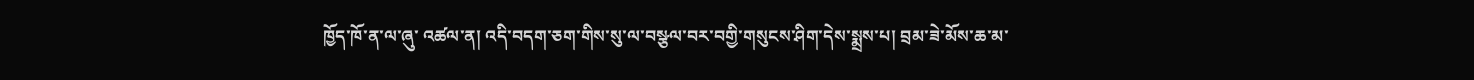ཁྱོད་ཁོ་ན་ལ་ཞུ་ འཚལ་ན། འདི་བདག་ཅག་གིས་སུ་ལ་བསྩལ་བར་བགྱི་གསུངས་ཤིག་དེས་སྨྲས་པ། བྲམ་ཟེ་མོས་ཆ་མ་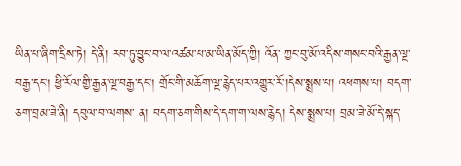ཡིན་པ་ཞིག་དྲིས་ཏེ། དེ་ནི། རབ་ཏུ་བྱུང་བ་ལ་འཚམ་པ་མ་ཡིན་མོད་ཀྱི། འོན་ ཀྱང་བུ་མོ་འདིས་གསང་བའི་རྒྱན་ལྔ་བརྒྱ་དང། ཕྱི་རོལ་གྱི་རྒྱན་ལྔ་བརྒྱ་དང། གྲོང་གི་མཆོག་ལྔ་རྙེད་པར་འགྱུར་རོ་།དེས་སྨྲས་པ། འཕགས་པ། བདག་ཅག་བྲམ་ཟེ་ནི། དབུལ་བ་ལགས་ ན། བདག་ཅག་གིས་དེ་དག་ག་ལས་རྙེད། དེས་སྨྲས་པ། བྲམ་ཟེ་མོ་དེ་སྐད་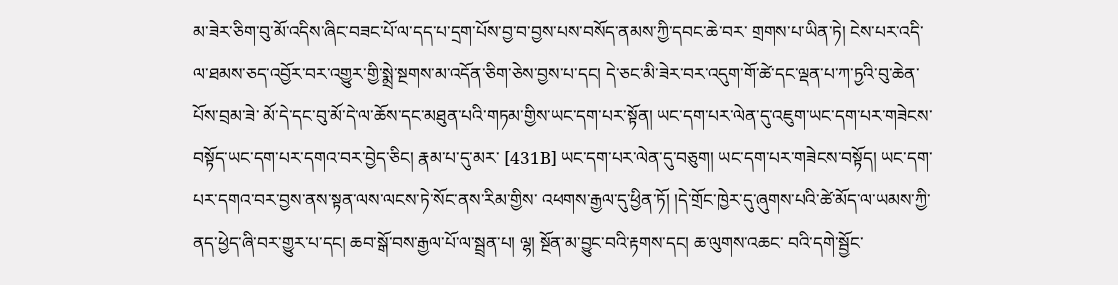མ་ཟེར་ཅིག་བུ་མོ་འདིས་ཞིང་བཟང་པོ་ལ་དད་པ་དྲག་པོས་བྱ་བ་བྱས་པས་བསོད་ནམས་ཀྱི་དབང་ཆེ་བར་ གྲགས་པ་ཡིན་ཏེ། ངེས་པར་འདི་ལ་ཐམས་ཅད་འབྱོར་བར་འགྱུར་གྱི་སྨྲེ་སྔགས་མ་འདོན་ཅིག་ཅེས་བྱས་པ་དང། དེ་ཅང་མི་ཟེར་བར་འདུག་གོ་ཚེ་དང་ལྡན་པ་ཀ་ཏྱའི་བུ་ཆེན་པོས་བྲམ་ཟེ་ མོ་དེ་དང་བུ་མོ་དེ་ལ་ཆོས་དང་མཐུན་པའི་གཏམ་གྱིས་ཡང་དག་པར་སྟོན། ཡང་དག་པར་ལེན་དུ་འཇུག་ཡང་དག་པར་གཟེངས་བསྟོད་ཡང་དག་པར་དགའ་བར་བྱེད་ཅིང། རྣམ་པ་དུ་མར་ [431B] ཡང་དག་པར་ལེན་དུ་བཅུག། ཡང་དག་པར་གཟེངས་བསྟོད། ཡང་དག་པར་དགའ་བར་བྱས་ནས་སྟན་ལས་ལངས་ཏེ་སོང་ནས་རིམ་གྱིས་ འཕགས་རྒྱལ་དུ་ཕྱིན་ཏོ། །དེ་གྲོང་ཁྱེར་དུ་ཞུགས་པའི་ཚེ་མོད་ལ་ཡམས་ཀྱི་ནད་ཕྱེད་ཞི་བར་གྱུར་པ་དང། ཆབ་སྒོ་བས་རྒྱལ་པོ་ལ་སྦྲན་པ། ལྷ། སྔོན་མ་བྱུང་བའི་རྟགས་དང། ཆ་ལུགས་འཆང་ བའི་དགེ་སྦྱོང་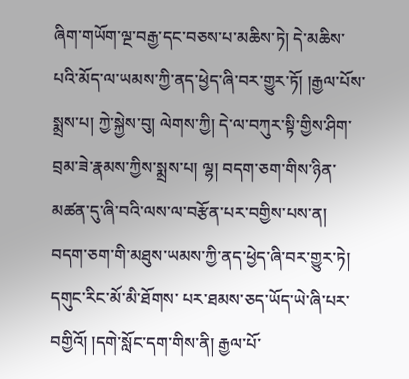ཞིག་གཡོག་ལྔ་བརྒྱ་དང་བཅས་པ་མཆིས་ཏེ། དེ་མཆིས་པའི་མོད་ལ་ཡམས་ཀྱི་ནད་ཕྱེད་ཞི་བར་གྱུར་ཏོ། །རྒྱལ་པོས་སྨྲས་པ། ཀྱེ་སྐྱེས་བུ། ལེགས་ཀྱི། དེ་ལ་བཀུར་སྟི་གྱིས་ཤིག་ བྲམ་ཟེ་རྣམས་ཀྱིས་སྨྲས་པ། ལྷ། བདག་ཅག་གིས་ཉིན་མཚན་དུ་ཞི་བའི་ལས་ལ་བརྩོན་པར་བགྱིས་པས་ན། བདག་ཅག་གི་མཐུས་ཡམས་ཀྱི་ནད་ཕྱེད་ཞི་བར་གྱུར་ཏེ། དགུང་རིང་མོ་མི་ཐོགས་ པར་ཐམས་ཅད་ཡོད་ཡེ་ཞི་པར་བགྱིའོ། །དགེ་སློང་དག་གིས་ནི། རྒྱལ་པོ་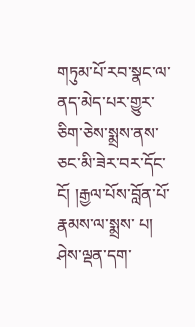གཏུམ་པོ་རབ་སྣང་ལ་ནད་མེད་པར་གྱུར་ཅིག་ཅེས་སྨྲས་ནས་ཅང་མི་ཟེར་བར་དོང་ངོ། །རྒྱལ་པོས་བློན་པོ་རྣམས་ལ་སྨྲས་ པ། ཤེས་ལྡན་དག་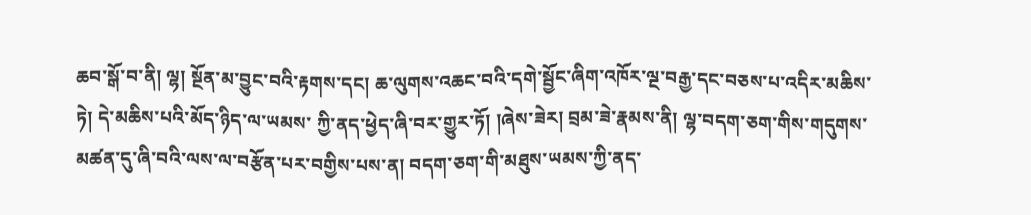ཆབ་སྒོ་བ་ནི། ལྷ། སྔོན་མ་བྱུང་བའི་རྟགས་དང། ཆ་ལུགས་འཆང་བའི་དགེ་སྦྱོང་ཞིག་འཁོར་ལྔ་བརྒྱ་དང་བཅས་པ་འདིར་མཆིས་ཏེ། དེ་མཆིས་པའི་མོད་ཉིད་ལ་ཡམས་ ཀྱི་ནད་ཕྱེད་ཞི་བར་གྱུར་ཏོ། །ཞེས་ཟེར། བྲམ་ཟེ་རྣམས་ནི། ལྷ་བདག་ཅག་གིས་གདུགས་མཚན་དུ་ཞི་བའི་ལས་ལ་བརྩོན་པར་བགྱིས་པས་ན། བདག་ཅག་གི་མཐུས་ཡམས་ཀྱི་ནད་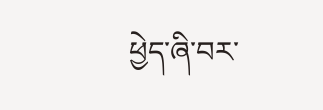ཕྱེད་ཞི་བར་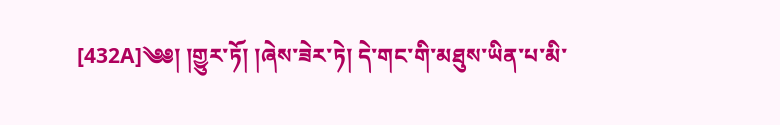[432A]༄༅། །གྱུར་ཏོ། །ཞེས་ཟེར་ཏེ། དེ་གང་གི་མཐུས་ཡིན་པ་མི་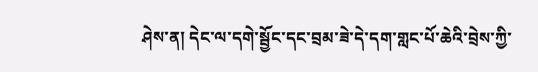ཤེས་ན། དེང་ལ་དགེ་སྦྱོང་དང་བྲམ་ཟེ་དེ་དག་གླང་པོ་ཆེའི་བྲེས་ཀྱི་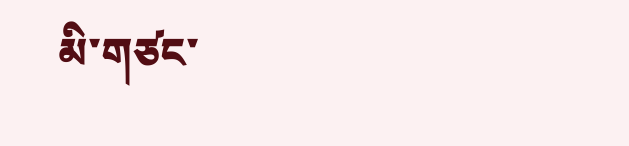མི་གཙང་